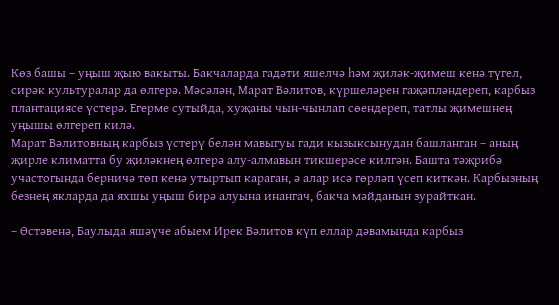Көз башы – уңыш җыю вакыты. Бакчаларда гадәти яшелчә һәм җиләк-җимеш кенә түгел, сирәк культуралар да өлгерә. Мәсәлән, Марат Вәлитов, күршеләрен гаҗәпләндереп, карбыз плантациясе үстерә. Егерме сутыйда, хуҗаны чын-чынлап сөендереп, татлы җимешнең уңышы өлгереп килә.
Марат Вәлитовның карбыз үстерү белән мавыгуы гади кызыксынудан башланган – аның җирле климатта бу җиләкнең өлгерә алу-алмавын тикшерәсе килгән. Башта тәҗрибә участогында берничә төп кенә утыртып караган, ә алар исә гөрләп үсеп киткән. Карбызның безнең якларда да яхшы уңыш бирә алуына инангач, бакча мәйданын зурайткан.

– Өстәвенә, Баулыда яшәүче абыем Ирек Вәлитов күп еллар дәвамында карбыз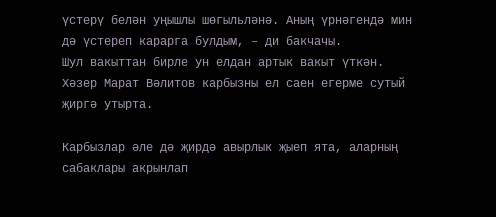үстерү белән уңышлы шөгыльләнә. Аның үрнәгендә мин дә үстереп карарга булдым, – ди бакчачы.
Шул вакыттан бирле ун елдан артык вакыт үткән. Хәзер Марат Вәлитов карбызны ел саен егерме сутый җиргә утырта.

Карбызлар әле дә җирдә авырлык җыеп ята, аларның сабаклары акрынлап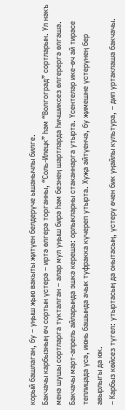корый башлаган, бу – уңыш җыю вакыты җитүен белдерүче ышанычлы билге.
Бакчачы карбызның өч сортын үстерә – иртә өлгерә торганны, “Соль-Илецк” һәм “Волгоград” сортларын. Ул нәкъ менә шушы сортларга тукталган – алар мул уңыш бирә һәм безнең шартларда һичшиксез өлгерергә өлгәшә.
Бакчачы март-апрель айларында эшкә керешә: орлыкларны стаканнарга утырта. Үсентеләр ике-өч ай тирәсе теплицада үсә, июнь башында ачык туфракка күчереп утырта. Хуҗа әйтүенчә, бу җимешне үстерүнең бер авырлыгы да юк.
– Карбыз көйсез түгел: утыртасың да онытасың, үстерү өчен бик уңайлы культура, – дип уртаклаша бакчачы.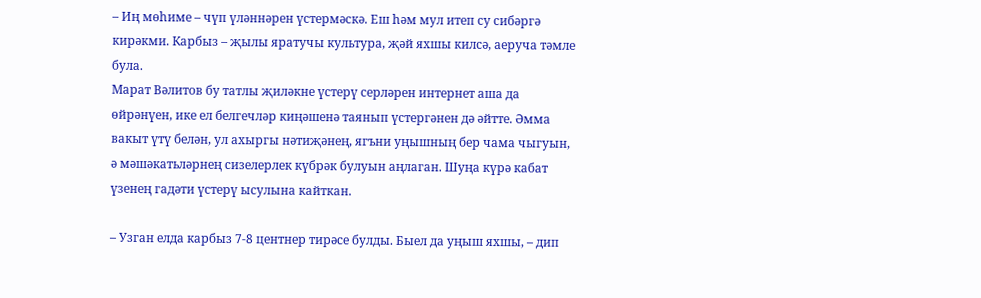– Иң мөһиме – чүп үләннәрен үстермәскә. Еш һәм мул итеп су сибәргә кирәкми. Карбыз – җылы яратучы культура, җәй яхшы килсә, аеруча тәмле була.
Марат Вәлитов бу татлы җиләкне үстерү серләрен интернет аша да өйрәнүен, ике ел белгечләр киңәшенә таянып үстергәнен дә әйтте. Әмма вакыт үтү белән, ул ахыргы нәтиҗәнең, ягъни уңышның бер чама чыгуын, ә мәшәкатьләрнең сизелерлек күбрәк булуын аңлаган. Шуңа күрә кабат үзенең гадәти үстерү ысулына кайткан.

– Узган елда карбыз 7-8 центнер тирәсе булды. Быел да уңыш яхшы, – дип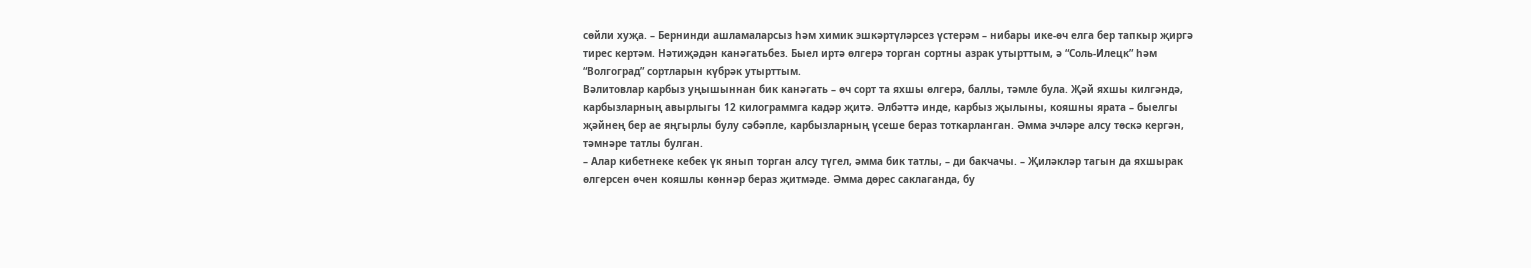сөйли хуҗа. – Бернинди ашламаларсыз һәм химик эшкәртүләрсез үстерәм – нибары ике-өч елга бер тапкыр җиргә тирес кертәм. Нәтиҗәдән канәгатьбез. Быел иртә өлгерә торган сортны азрак утырттым, ә “Соль-Илецк” һәм “Волгоград” сортларын күбрәк утырттым.
Вәлитовлар карбыз уңышыннан бик канәгать – өч сорт та яхшы өлгерә, баллы, тәмле була. Җәй яхшы килгәндә, карбызларның авырлыгы 12 килограммга кадәр җитә. Әлбәттә инде, карбыз җылыны, кояшны ярата – быелгы җәйнең бер ае яңгырлы булу сәбәпле, карбызларның үсеше бераз тоткарланган. Әмма эчләре алсу төскә кергән, тәмнәре татлы булган.
– Алар кибетнеке кебек үк янып торган алсу түгел, әмма бик татлы, – ди бакчачы. – Җиләкләр тагын да яхшырак өлгерсен өчен кояшлы көннәр бераз җитмәде. Әмма дөрес саклаганда, бу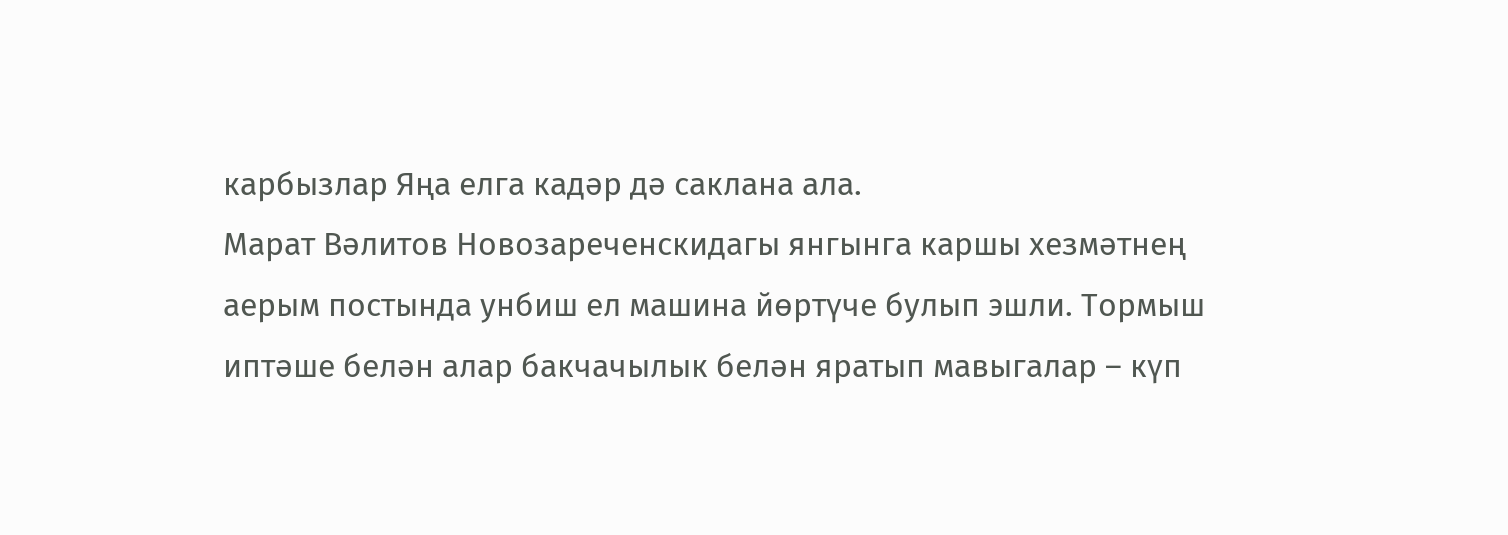карбызлар Яңа елга кадәр дә саклана ала.
Марат Вәлитов Новозареченскидагы янгынга каршы хезмәтнең аерым постында унбиш ел машина йөртүче булып эшли. Тормыш иптәше белән алар бакчачылык белән яратып мавыгалар – күп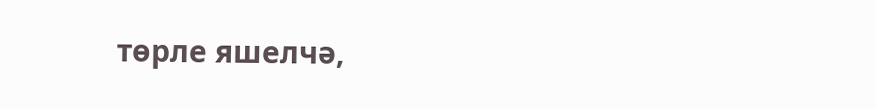төрле яшелчә,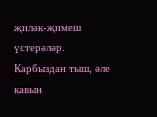җиләк-җимеш үстерәләр. Карбыздан тыш, әле кавын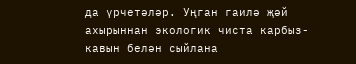да үрчетәләр. Уңган гаилә җәй ахырыннан экологик чиста карбыз-кавын белән сыйлана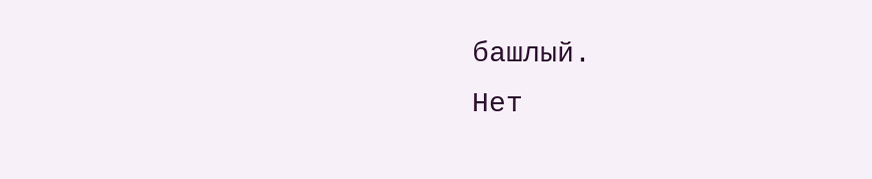башлый.
Нет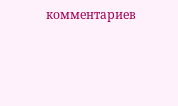комментариев